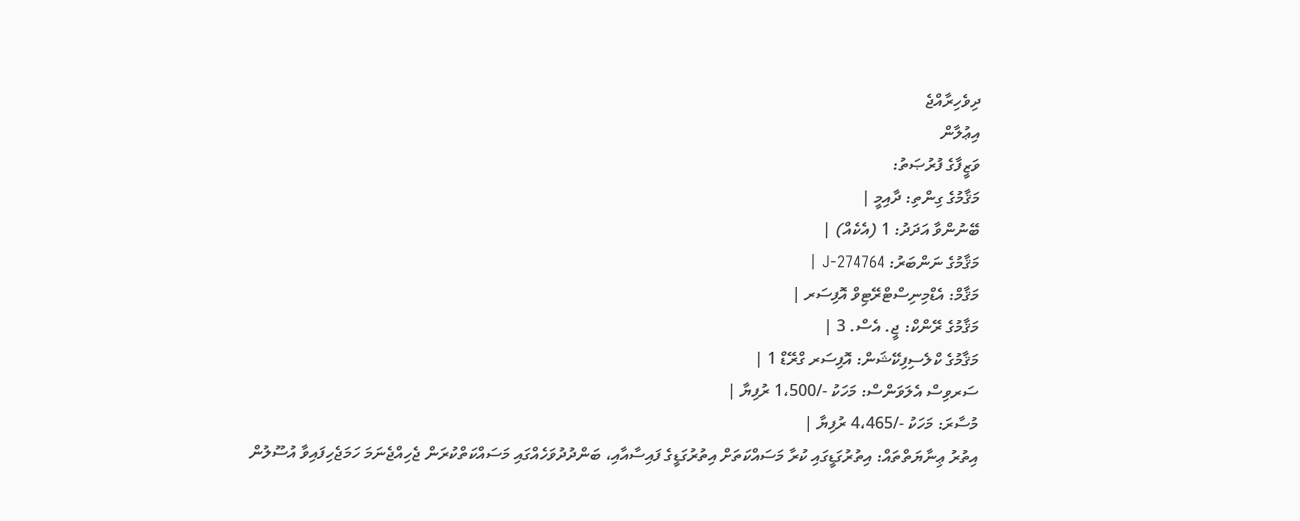ދިވެހިރާއްޖެ
އިޢުލާން
ވަޒީފާގެ ފުރުޞަތު:
މަޤާމުގެ ގިންތި: ދާއިމީ |
ބޭނުންވާ އަދަދު: 1 (އެކެއް) |
މަޤާމުގެ ނަންބަރު: J-274764 |
މަޤާމް: އެޑްމިނިސްޓްރޭޓިވް އޮފިސަރ |
މަޤާމުގެ ރޭންކް: ޖީ. އެސް. 3 |
މަޤާމުގެ ކްލެސިފިކޭޝަން: އޮފިސަރ ގްރޭޑް 1 |
ސަރވިސް އެލަވަންސް: މަހަކު -/1،500 ރުފިޔާ |
މުސާރަ: މަހަކު -/4،465 ރުފިޔާ |
އިތުރު ޢިނާޔަތްތައް: އިތުރުގަޑީގައި ކުރާ މަސައްކަތަށް އިތުރުގަޑީގެ ފައިސާއާއި، ބަންދުދުވަހެއްގައި މަސައްކަތްކުރަން ޖެހިއްޖެނަމަ ހަމަޖެހިފައިވާ އުސޫލުން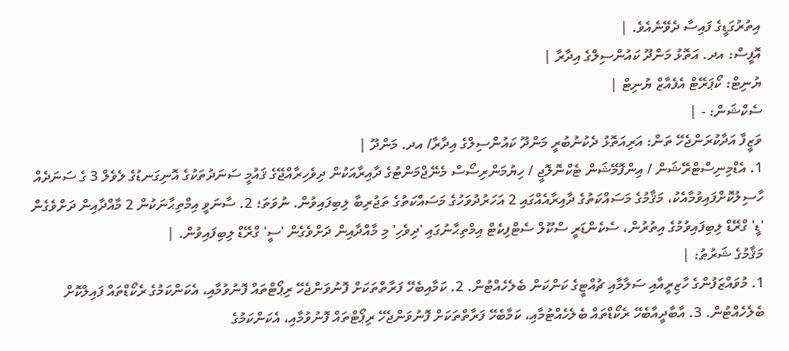އިތުރުގަޑީގެ ފައިސާ ދެވޭނެއެވެ. |
އޮފީސް: އދ. އަތޮޅު މަންދޫ ކައުންސިލްގެ އިދާރާ |
ޔުނިޓް: ކޯޕަރޭޓް އެފެއާޒް ޔުނިޓް |
ސެކްޝަން: - |
ވަޒީފާ އަދާކުރަންޖެހޭ ތަން: އަރިއަތޮޅު ދެކުނުބުރީ މަންދޫ ކައުންސިލްގެ އިދާރާ/ އދ. މަންދޫ |
1. އެޑްމިނިސްޓްރޭޝަން / އިންފޮމޭޝަން ޓެކްނޮލޮޖީ / ހިޔުމަންރިސޯސް މެނޭޖްމަންޓުގެ ދާއިރާއަކުން ދިވެހިރާއްޖޭގެ ޤައުމީ ސަނަދުތަކުގެ އޮނިގަނޑުގެ ލެވެލް 3 ގެ ސަނަދެއް ހާސިލުކޮށްފައިވުމާއެކު، މަޤާމުގެ މަސައްކަތުގެ ދާއިރާއެއްގައި 2 އަހަރުދުވަހުގެ މަސައްކަތުގެ ތަޖުރިބާ ލިބިފައިވުން. ނުވަތަ؛ 2. ސާނަވީ އިމްތިޙާނަކުން 2 މާއްދާއިން ދަށްވެގެން 'ޑީ' ގްރޭޑް ލިބިފައިވުމުގެ އިތުރުން، ސެކެންޑަރީ ސްކޫލް ސެޓްފިކެޓް އިމްތިޙާނުގައި 'ދިވެހި' މި މާއްދާއިން ދަށްވެގެން 'ސީ' ގްރޭޑް ލިބިފައިވުން. |
މަޤާމުގެ ޝަރުޠު: |
1. މުވައްޒަފުންގެ ހާޒިރީއާއި ސަލާމާއި ޗުއްޓީގެ ކަންކަން ބެލެހެއްޓުން. 2. ކަމާއިބެހޭ ފަރާތްތަކަށް ފޮނުވަންޖެހޭ ރިޕޯޓްތައް ފޮނުވުމާއި، އެކަންކަމުގެ ރެކޯޑްތައް ފައިލްކޮށް ބެލެހެއްޓުން. 3. އާބާދީއާބެހޭ ރެކޯޑްތައް ބެލެހެއްޓުމާއި، ކަމާބެހޭ ފަރާތްތަކަށް ފޮނުވަންޖެހޭ ރިޕޯޓްތައް ފޮނުވުމާއި، އެކަންކަމުގެ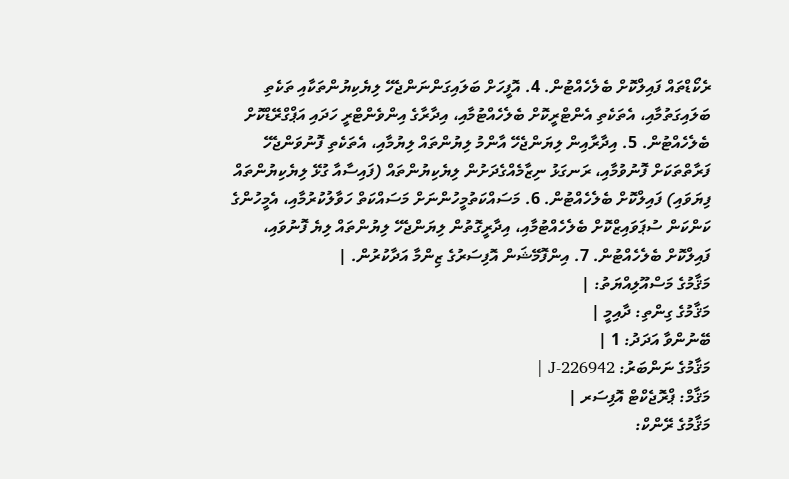ރެކޯޑްތައް ފައިލްކޮށް ބެލެހެއްޓުން. 4. އޮފީހަށް ބަލައިގަންނަންޖެހޭ ލިޔެކިޔުންތަކާއި ތަކެތި ބަލައިގަތުމާއި، އެތަކެތި އެންޓްރީކޮށް ބެލެހެއްޓުމާއި، އިދާރާގެ އިންވެންޓްރީ ހަދައި އަޕްގްރޭޑްކޮށް ބެލެހެއްޓުން. 5. އިދާރާއިން ލިޔަންޖެހޭ އާންމު ލިޔުންތައް ލިޔުމާއި، އެތަކެތި ފޮނުވަންޖެހޭ ފަރާތްތަކަށް ފޮނުވުމާއި، ރަނގަޅު ނިޒާމެއްގެދަށުން ލިޔެކިޔުންތައް (ފައިސާއާ ގުޅޭ ލިޔެކިޔުންތައް ފިޔަވައި) ފައިލްކޮށް ބެލެހެއްޓުން. 6. މަސައްކަތުމީހުންނަށް މަސައްކަތް ހަވާލުކުރުމާއި، އެމީހުންގެ ކަންކަން ސުޕަވައިޒްކޮށް ބެލެހެއްޓުމާއި، އިދާރީގޮތުން ލިޔަންޖެހޭ ލިޔުންތައް ލިޔެ ފޮނުވައި، ފައިލްކޮށް ބެލެހެއްޓުން. 7. އިންފޮމޭޝަން އޮފިސަރުގެ ޒިންމާ އަދާކުރުން. |
މަޤާމުގެ މަސްއޫލިއްޔަތު: |
މަޤާމުގެ ގިންތި: ދާއިމީ |
ބޭނުންވާ އަދަދު: 1 |
މަޤާމުގެ ނަންބަރު: J-226942 |
މަޤާމް: ޕްރޮޖެކްޓް އޮފިސަރ |
މަޤާމުގެ ރޭންކް: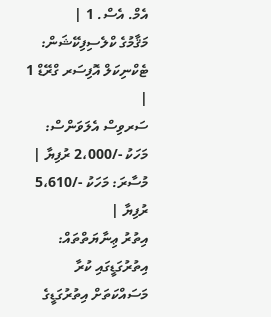އެމް. އެސް. 1 |
މަޤާމުގެ ކްލެސިފިކޭޝަން: ޓެކްނިކަލް އޮފިސަރ ގްރޭޑް 1 |
ސަރވިސް އެލަވަންސް: މަހަކު -/2،000 ރުފިޔާ |
މުސާރަ: މަހަކު -/5،610 ރުފިޔާ |
އިތުރު ޢިނާޔަތްތައް: އިތުރުގަޑީގައި ކުރާ މަސައްކަތަށް އިތުރުގަޑީގެ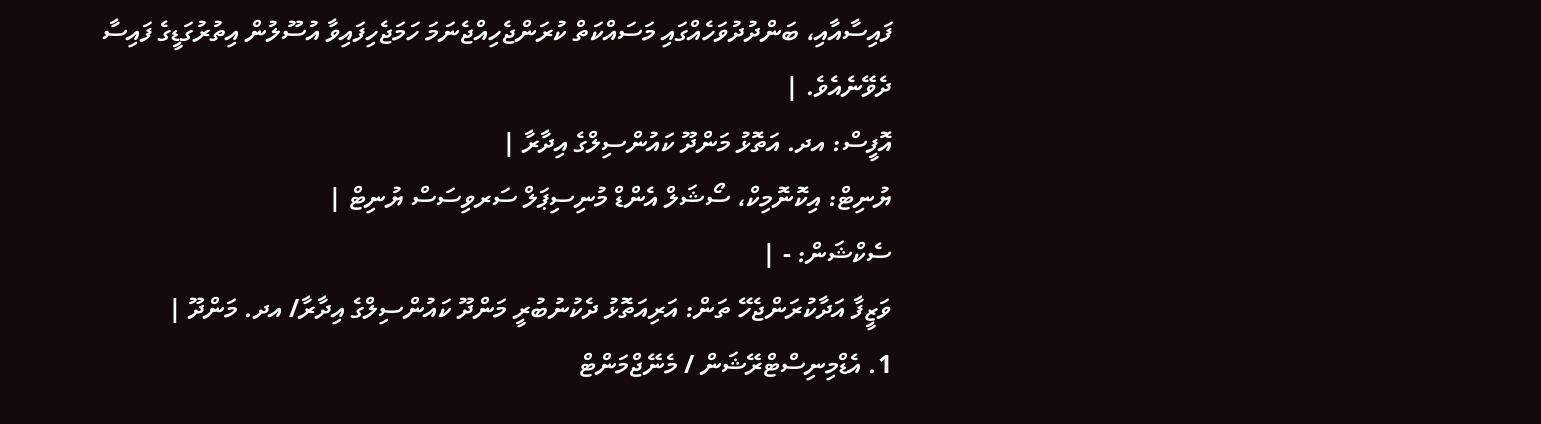ފައިސާއާއި، ބަންދުދުވަހެއްގައި މަސައްކަތް ކުރަންޖެހިއްޖެނަމަ ހަމަޖެހިފައިވާ އުސޫލުން އިތުރުގަޑީގެ ފައިސާ ދެވޭނެއެވެ. |
އޮފީސް: އދ. އަތޮޅު މަންދޫ ކައުންސިލްގެ އިދާރާ |
ޔުނިޓް: އިކޮނޮމިކް، ސޯޝަލް އެންޑް މުނިސިޕަލް ސަރވިސަސް ޔުނިޓް |
ސެކްޝަން: - |
ވަޒީފާ އަދާކުރަންޖެހޭ ތަން: އަރިއަތޮޅު ދެކުނުބުރީ މަންދޫ ކައުންސިލްގެ އިދާރާ/ އދ. މަންދޫ |
1. އެޑްމިނިސްޓްރޭޝަން / މެނޭޖްމަންޓް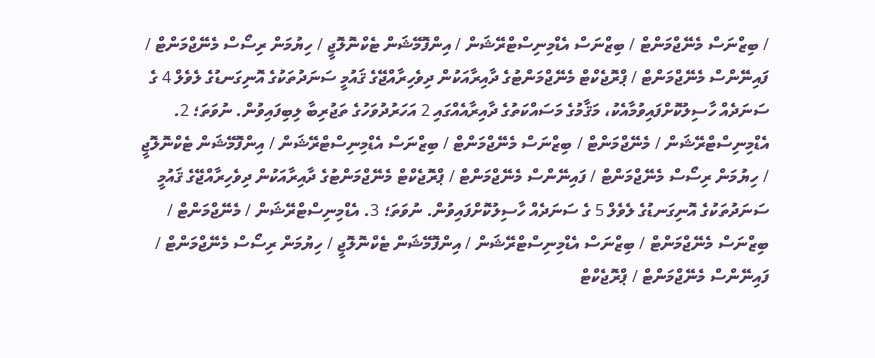/ ބިޒްނަސް މެނޭޖްމަންޓް / ބިޒްނަސް އެޑްމިނިސްޓްރޭޝަން / އިންފޮމޭޝަން ޓެކްނޮލޮޖީ / ހިޔުމަން ރިސޯސް މެނޭޖްމަންޓް / ފައިނޭންސް މެނޭޖްމަންޓް / ޕްރޮޖެކްޓް މެނޭޖްމަންޓުގެ ދާއިރާއަކުން ދިވެހިރާއްޖޭގެ ޤައުމީ ސަނަދުތަކުގެ އޮނިގަނޑުގެ ލެވެލް 4 ގެ ސަނަދެއް ހާސިލުކޮށްފައިވުމާއެކު، މަޤާމުގެ މަސައްކަތުގެ ދާއިރާއެއްގައި 2 އަހަރުދުވަހުގެ ތަޖުރިބާ ލިބިފައިވުން. ނުވަތަ؛ 2. އެޑްމިނިސްޓްރޭޝަން / މެނޭޖްމަންޓް / ބިޒްނަސް މެނޭޖްމަންޓް / ބިޒްނަސް އެޑްމިނިސްޓްރޭޝަން / އިންފޮމޭޝަން ޓެކްނޮލޮޖީ / ހިޔުމަން ރިސޯސް މެނޭޖްމަންޓް / ފައިނޭންސް މެނޭޖްމަންޓް / ޕްރޮޖެކްޓް މެނޭޖްމަންޓުގެ ދާއިރާއަކުން ދިވެހިރާއްޖޭގެ ޤައުމީ ސަނަދުތަކުގެ އޮނިގަނޑުގެ ލެވެލް 5 ގެ ސަނަދެއް ހާސިލުކޮށްފައިވުން. ނުވަތަ؛ 3. އެޑްމިނިސްޓްރޭޝަން / މެނޭޖްމަންޓް / ބިޒްނަސް މެނޭޖްމަންޓް / ބިޒްނަސް އެޑްމިނިސްޓްރޭޝަން / އިންފޮމޭޝަން ޓެކްނޮލޮޖީ / ހިޔުމަން ރިސޯސް މެނޭޖްމަންޓް / ފައިނޭންސް މެނޭޖްމަންޓް / ޕްރޮޖެކްޓް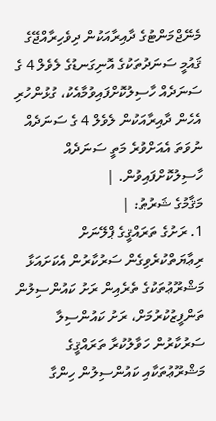މެނޭޖްމަންޓުގެ ދާއިރާއަކުން ދިވެހިރާއްޖޭގެ ޤައުމީ ސަނަދުތަކުގެ އޮނިގަނޑުގެ ލެވެލް 4 ގެ ސަނަދެއް ހާސިލުކޮށްފައިވުމާއެކު، ގުޅުންހުރި އެހެން ދާއިރާއަކުން ލެވެލް 4 ގެ ސަނަދެއް ނުވަތަ އެއަށްވުރެ މަތީ ސަނަދެއް ހާސިލުކޮށްފައިވުން. |
މަޤާމުގެ ޝަރުޠު: |
1. ރަށުގެ ތަރައްޤީގެ ޕްލޭނަށް ރިޢާޔަތްކުރެވިގެން ސަރުކާރުން އެކަށައަޅާ މަޝްރޫޢުތަކުގެ ތެރެއިން ރަށު ކައުންސިލުން ތަންފީޒުކުރުމަށް، ރަށު ކައުންސިލާ ސަރުކާރުން ހަވާލުކުރާ ތަރައްޤީގެ މަޝްރޫޢުތަކާއި ކައުންސިލުން ހިންގާ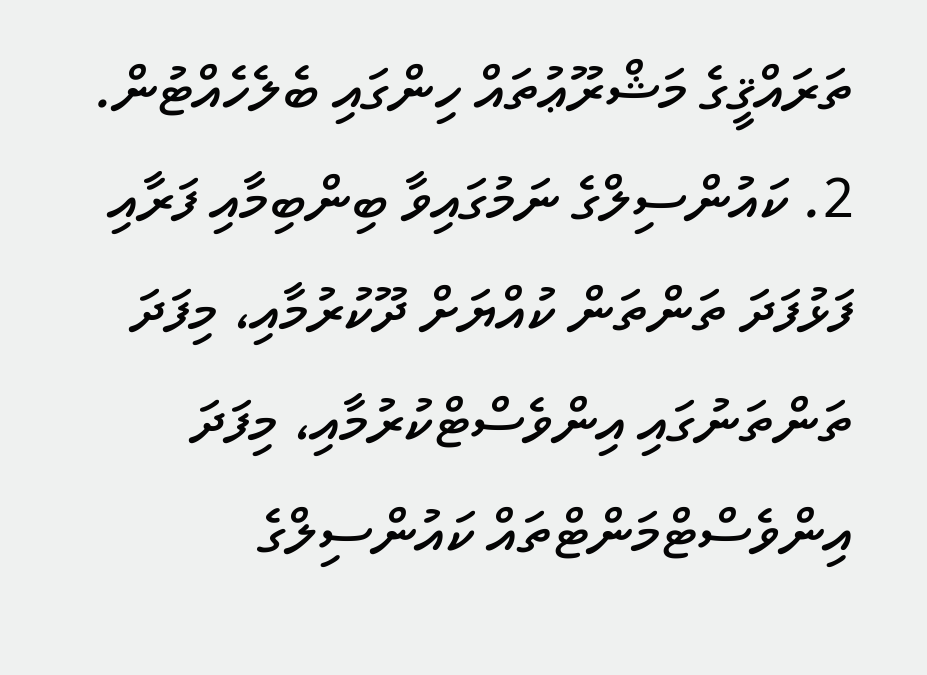ތަރައްޤީގެ މަޝްރޫޢުތައް ހިންގައި ބެލެހެއްޓުން. 2. ކައުންސިލްގެ ނަމުގައިވާ ބިންބިމާއި ފަރާއި ފަޅުފަދަ ތަންތަން ކުއްޔަށް ދޫކުރުމާއި، މިފަދަ ތަންތަނުގައި އިންވެސްޓްކުރުމާއި، މިފަދަ އިންވެސްޓްމަންޓްތައް ކައުންސިލްގެ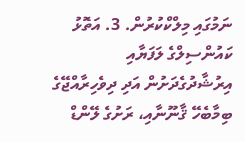ނަމުގައި މިލްކްކުރުން. 3. އަތޮޅު ކައުންސިލްގެ ލަފަޔާއި އިރުޝާދުގެދަށުން އަދި ދިވެހިރާއްޖޭގެ ބިމާބެހޭ ޤާނޫނާއި، ރަށުގެ ލޭންޑް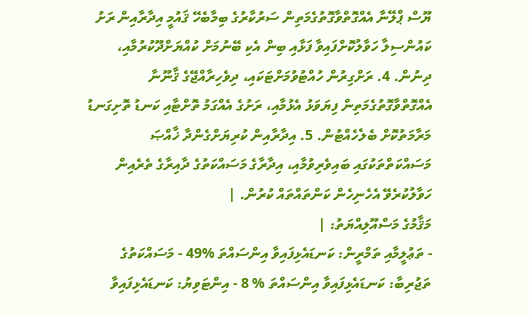ޔޫސް ޕްލޭނާ އެއްގޮތްވާގޮތުގެމަތިން ސަރުކާރުގެ ބިމާބެހޭ ޤައުމީ އިދާރާއިން ރަށު ކައުންސިލާ ހަވާލުކޮށްފައިވާ ފަޅާއި ބިން އެކި ބޭނުމަށް ކުއްޔަށްދޫކުރުމާއި، ދިނުން. 4. ރަށްގިރުން ހުއްޓުވުމަށްޓަކައި، ދިވެހިރާއްޖޭގެ ޤާނޫނާ އެއްގޮތްވާގޮތުގެމަތިން ފިޔަވަޅު އެޅުމާއި، ރަށުގެ އެއްގަމު ތޮށްޓާއި ކަނޑު ތޮށިގަނޑު މަރާމަތުކޮށް ބެލެހެއްޓުން. 5. އިދާރާއިން ކުރިޔަށްގެންދާ ޚާއްޞަ މަސައްކަތްތަކުގައި ބައިވެރިވުމާއި، އިދާރާގެ މަސައްކަތުގެ ދާއިރާގެ ތެރެއިން ހަވާލުކުރެވޭ އެހެނިހެން ކަންތައްތައް ކުރުން. |
މަޤާމުގެ މަސްއޫލިއްޔަތު: |
- ތަޢުލީމާއި ތަމްރީން: ކަނޑައެޅިފައިވާ އިންސައްތަ %49 - މަސައްކަތުގެ ތަޖުރިބާ: ކަނޑައެޅިފައިވާ އިންސައްތަ % 8 - އިންޓަވިޔު: ކަނޑައެޅިފައިވާ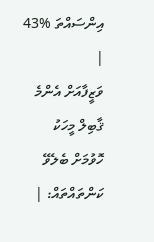އިންސައްތަ %43 |
ވަޒީފާއަށް އެންމެ ޤާބިލް މީހަކު ހޮވުމަށް ބެލެވޭ ކަންތައްތައް: |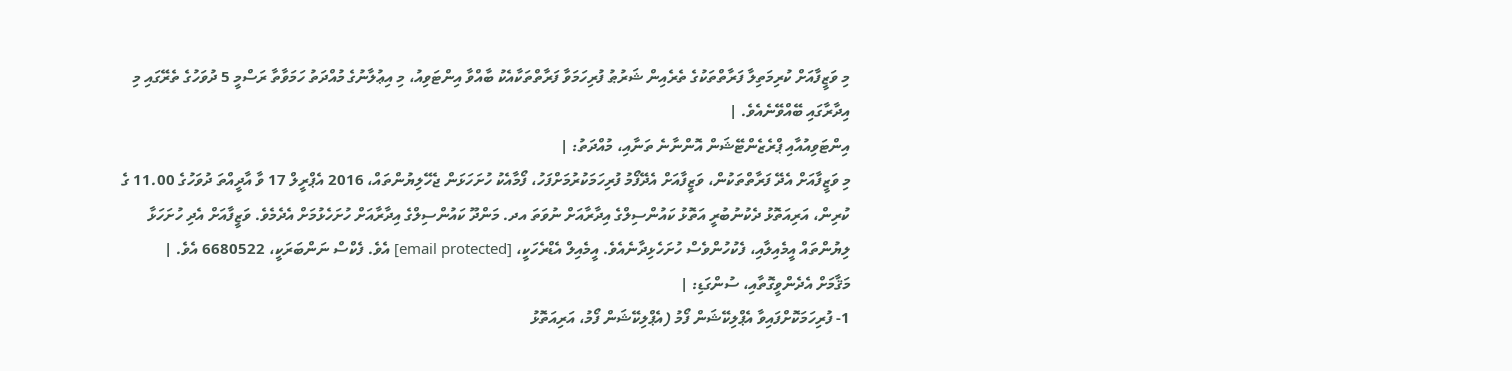މި ވަޒީފާއަށް ކުރިމަތިލާ ފަރާތްތަކުގެ ތެރެއިން ޝަރުޠު ފުރިހަމަވާ ފަރާތްތަކާއެކު ބާއްވާ އިންޓަވިއު، މި އިޢުލާނުގެ މުއްދަތު ހަމަވާތާ ރަސްމީ 5 ދުވަހުގެ ތެރޭގައި މި އިދާރާގައި ބޭއްވޭނެއެވެ. |
އިންޓަވިއުއާއި ޕްރެޒެންޓޭޝަން އޮންނާނެ ތަނާއި، މުއްދަތު: |
މި ވަޒީފާއަށް އެދޭ ފަރާތްތަކުން، ވަޒީފާއަށް އެދޭފޯމު ފުރިހަމަކުރުމަށްފަހު، ފޯމާއެކު ހުށަހަޅަން ޖެހޭލިޔުންތައް، 2016 އެޕްރީލް 17 ވާ އާދީއްތަ ދުވަހުގެ 11.00 ގެ ކުރިން، އަރިއަތޮޅު ދެކުނުބުރީ އަތޮޅު ކައުންސިލްގެ އިދާރާއަށް ނުވަތަ އދ. މަންދޫ ކައުންސިލްގެ އިދާރާއަށް ހުށަހެޅުމަށް އެދެމެވެ. ވަޒީފާއަށް އެދި ހުށަހަޅާ ލިޔުންތައް އީމެއިލާއި، ފެކުހުންވެސް ހުށަހެޅިދާނެއެވެ. އީމެއިލް އެޑްރެހަކީ، [email protected] އެވެ. ފެކްސް ނަންބަރަކީ، 6680522 އެވެ. |
މަޤާމަށް އެދެންވީގޮތާއި، ސުންގަޑި: |
1- ފުރިހަމަކޮށްފައިވާ އެޕްލިކޭޝަން ފޯމު (އެޕްލިކޭޝަން ފޯމު، އަރިއަތޮޅު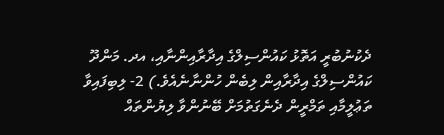ދެކުނުބުރީ އަތޮޅު ކައުންސިލްގެ އިދާރާއިންނާއި، އދ. މަންދޫ ކައުންސިލްގެ އިދާރާއިން ލިބެން ހުންނާނެއެވެ.) 2- ލިބިފައިވާ ތަޢުލީމާއި ތަމްރީން ދެނެގަތުމަށް ބޭނުންވާ ލިޔުންތައް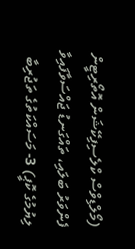(މޯލްޑިވްސް ކްލެސިފިކޭޝަން އޮތޯރިޓީން ފެންވަރު ބަލައި، ތައްގަނޑު ޖައްސަވާފައިވާ ލިޔުމުގެ ކޮޕީ) 3- މަސައްކަތުގެ ތަޖުރިބާ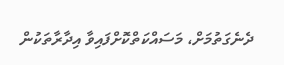ދެނެގަތުމަށް، މަސައްކަތްކޮށްފައިވާ އިދާރާތަކުން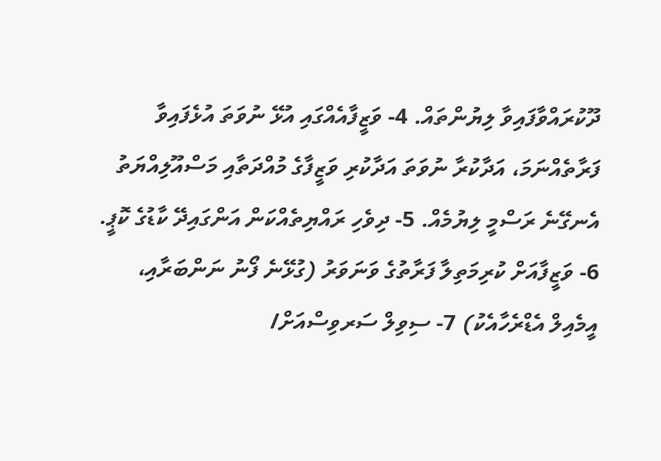ދޫކުރައްވާފައިވާ ލިޔުންތައް. 4- ވަޒީފާއެއްގައި އުޅޭ ނުވަތަ އުޅެފައިވާ ފަރާތެއްނަމަ، އަދާކުރާ ނުވަތަ އަދާކުރި ވަޒީފާގެ މުއްދަތާއި މަސްއޫލިއްޔަތު އެނގޭނެ ރަސްމީ ލިޔުމެއް. 5- ދިވެހި ރައްޔިތެއްކަން އަންގައިދޭ ކާޑުގެ ކޮޕީ. 6- ވަޒީފާއަށް ކުރިމަތިލާ ފަރާތުގެ ވަނަވަރު (ގުޅޭނެ ފޯނު ނަންބަރާއި، އީމެއިލް އެޑްރެހާއެކު) 7- ސިވިލް ސަރވިސްއަށް/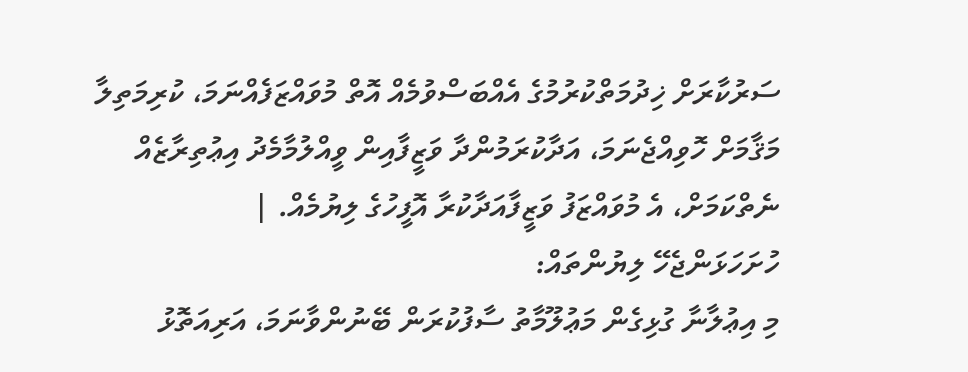ސަރުކާރަށް ޚިދުމަތްކުރުމުގެ އެއްބަސްވުމެއް އޮތް މުވައްޒަފެއްނަމަ، ކުރިމަތިލާ މަޤާމަށް ހޮވިއްޖެނަމަ، އަދާކުރަމުންދާ ވަޒީފާއިން ވީއްލުމާމެދު އިޢުތިރާޒެއް ނެތްކަމަށް، އެ މުވައްޒަފު ވަޒީފާއަދާކުރާ އޮފީހުގެ ލިޔުމެއް. |
ހުށަހަޅަންޖެހޭ ލިޔުންތައް:
މި އިޢުލާނާ ގުޅިގެން މަޢުލޫމާތު ސާފުކުރަން ބޭނުންވާނަމަ، އަރިއަތޮޅު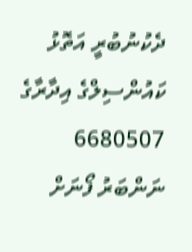ދެކުނުބުރީ އަތޮޅު ކައުންސިލްގެ އިދާރާގެ 6680507 ނަންބަރު ފޯނަށް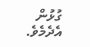ގުޅުން އެދެމެވެ.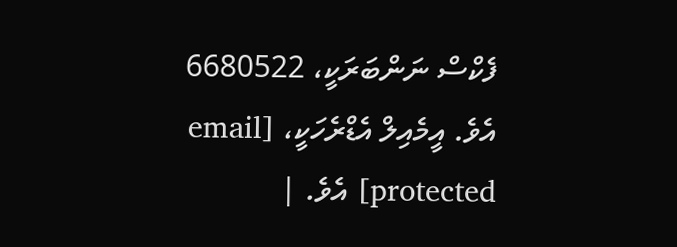ފެކްސް ނަންބަރަކީ، 6680522 އެވެ. އީމެއިލް އެޑްރެހަކީ، [email protected] އެވެ. |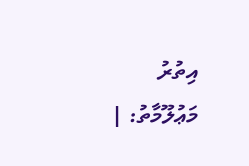އިތުރު މަޢުލޫމާތު: |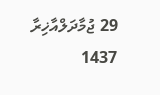29 ޖުމާދަލްއާޚިރާ 1437